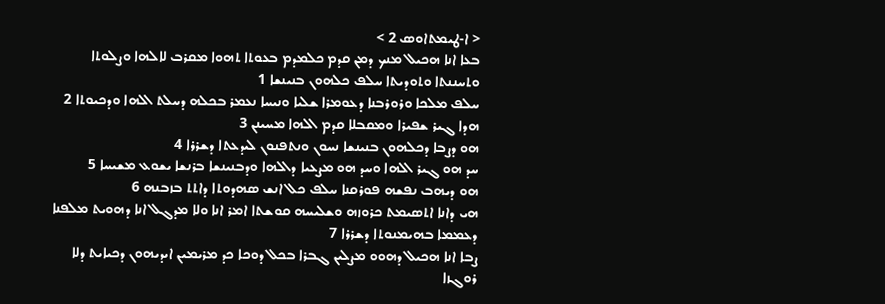< ܐ-ܛܝܡܬܐܘܣ 2 >
ܒܥܐ ܐܢܐ ܗܟܝܠ ܡܢܟ ܕܡܢ ܩܕܡ ܟܠܡܕܡ ܒܥܘܬܐ ܬܗܘܐ ܡܩܪܒ ܠܐܠܗܐ ܘܨܠܘܬܐ ܘܬܚܢܢܬܐ ܘܬܘܕܝܬܐ ܚܠܦ ܟܠܗܘܢ ܒܢܝܢܫܐ 1
ܚܠܦ ܡܠܟܐ ܘܪܘܪܒܢܐ ܕܥܘܡܪܐ ܫܠܝܐ ܘܢܝܚܐ ܢܥܡܪ ܒܟܠܗ ܕܚܠܬ ܐܠܗܐ ܘܕܟܝܘܬܐ 2
ܗܕܐ ܓܝܪ ܫܦܝܪܐ ܘܡܩܒܠܐ ܩܕܡ ܐܠܗܐ ܡܚܝܢܢ 3
ܗܘ ܕܨܒܐ ܕܟܠܗܘܢ ܒܢܝܢܫܐ ܢܚܘܢ ܘܢܬܦܢܘܢ ܠܝܕܥܬܐ ܕܫܪܪܐ 4
ܚܕ ܗܘ ܓܝܪ ܐܠܗܐ ܘܚܕ ܗܘ ܡܨܥܝܐ ܕܐܠܗܐ ܘܕܒܢܝܢܫܐ ܒܪܢܫܐ ܝܫܘܥ ܡܫܝܚܐ 5
ܗܘ ܕܝܗܒ ܢܦܫܗ ܦܘܪܩܢܐ ܚܠܦ ܟܠ ܐܢܫ ܤܗܕܘܬܐ ܕܐܬܬ ܒܙܒܢܗ 6
ܗܝ ܕܐܢܐ ܐܬܤܝܡܬ ܟܪܘܙܗ ܘܫܠܝܚܗ ܩܘܫܬܐ ܐܡܪ ܐܢܐ ܘܠܐ ܡܕܓܠ ܐܢܐ ܕܗܘܝܬ ܡܠܦܢܐ ܕܥܡܡܐ ܒܗܝܡܢܘܬܐ ܕܫܪܪܐ 7
ܨܒܐ ܐܢܐ ܗܟܝܠ ܕܗܘܘ ܡܨܠܝܢ ܓܒܪܐ ܒܟܠ ܕܘܟܐ ܟܕ ܡܪܝܡܝܢ ܐܝܕܝܗܘܢ ܕܟܝܐܝܬ ܕܠܐ ܪܘܓܙܐ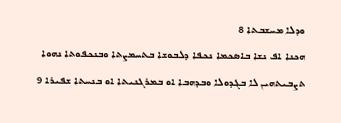ܘܕܠܐ ܡܚܫܒܬܐ 8
ܗܟܢܐ ܐܦ ܢܫܐ ܒܐܤܟܡܐ ܢܟܦܐ ܕܠܒܘܫܐ ܒܬܚܡܨܬܐ ܘܒܢܟܦܘܬܐ ܢܗܘܐ ܬܨܒܝܬܗܝܢ ܠܐ ܒܓܕܘܠܐ ܘܒܕܗܒܐ ܐܘ ܒܡܪܓܢܝܬܐ ܐܘ ܒܢܚܬܐ ܫܦܝܪܐ 9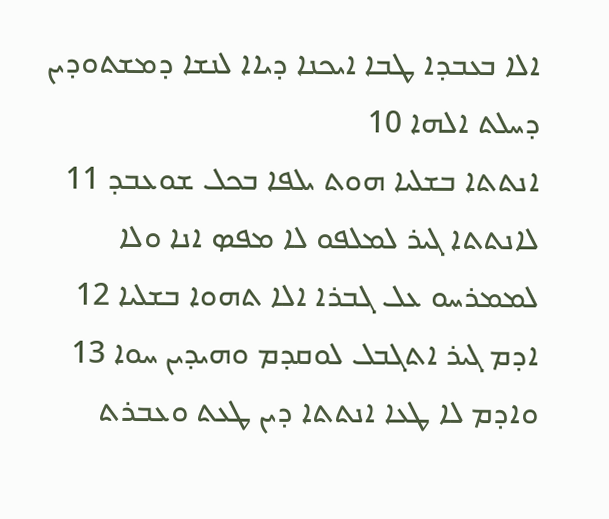ܐܠܐ ܒܥܒܕܐ ܛܒܐ ܐܝܟܢܐ ܕܝܐܐ ܠܢܫܐ ܕܡܫܬܘܕܝܢ ܕܚܠܬ ܐܠܗܐ 10
ܐܢܬܬܐ ܒܫܠܝܐ ܗܘܬ ܝܠܦܐ ܒܟܠ ܫܘܥܒܕ 11
ܠܐܢܬܬܐ ܓܝܪ ܠܡܠܦܘ ܠܐ ܡܦܤ ܐܢܐ ܘܠܐ ܠܡܡܪܚܘ ܥܠ ܓܒܪܐ ܐܠܐ ܬܗܘܐ ܒܫܠܝܐ 12
ܐܕܡ ܓܝܪ ܐܬܓܒܠ ܠܘܩܕܡ ܘܗܝܕܝܢ ܚܘܐ 13
ܘܐܕܡ ܠܐ ܛܥܐ ܐܢܬܬܐ ܕܝܢ ܛܥܬ ܘܥܒܪܬ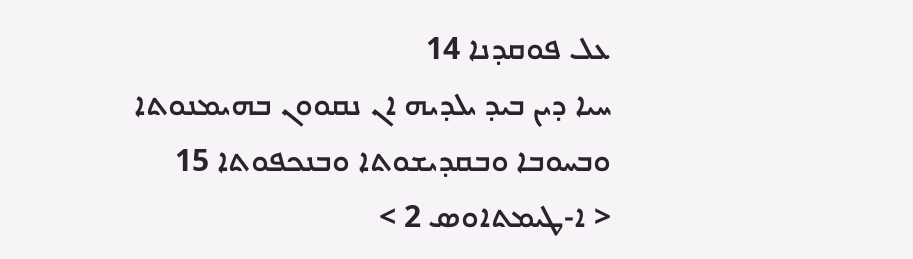ܥܠ ܦܘܩܕܢܐ 14
ܚܝܐ ܕܝܢ ܒܝܕ ܝܠܕܝܗ ܐܢ ܢܩܘܘܢ ܒܗܝܡܢܘܬܐ ܘܒܚܘܒܐ ܘܒܩܕܝܫܘܬܐ ܘܒܢܟܦܘܬܐ 15
< ܐ-ܛܝܡܬܐܘܣ 2 >